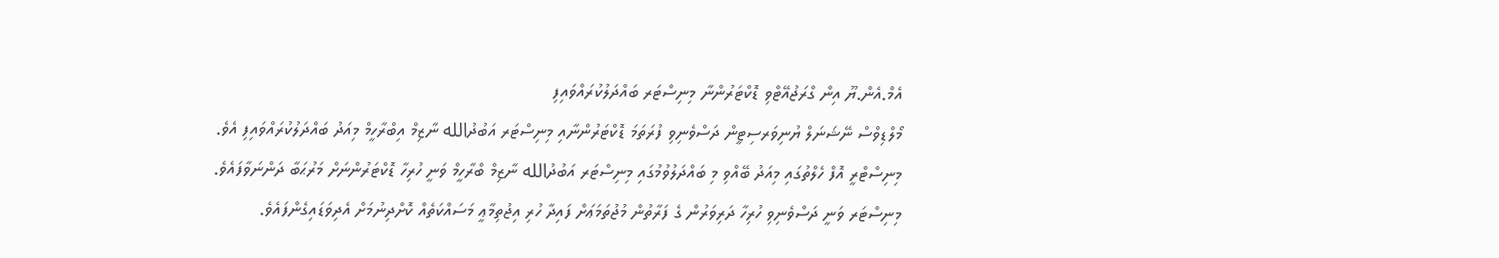އެމް.އެން.ޔޫ އިން ގްރަޖުއޭޓްވި ޑޮކްޓަރުންނާ މިނިސްޓަރ ބައްދަލުކުރައްވައިފި
މޯލްޑިވްސް ނޭޝަނަލް ޔުނިވަރސިޓީން ދަސްވެނިވި ފުރަތަމަ ޑޮކްޓަރުންނާއި މިނިސްޓަރ އަބުދުالله ނާޒިމް އިބްރާހީމް މިއަދު ބައްދަލުކުރައްވައިފި އެވެ.
މިނިސްޓްރީ އޮފް ހެލްތުގައި މިއަދު ބޭއްވި މި ބައްދަލުވުމުގައި މިނިސްޓަރ އަބުދުالله ނާޒިމް ބްރާހީމް ވަނީ ހުރިހާ ޑޮކްޓަރުންނަށް މަރުޙަބާ ދަންނަވާފައެވެ.
މިނިސްޓަރ ވަނީ ދަސްވެނިވި ހުރިހާ ދަރިވަރުން ގެ ފަރާތުން މުޖުތަމަޢަށް ފައިދާ ހުރި އިޖުތިމާޢީ މަސައްކަތެއް ކޮށްދިނުމަށް އެދިވަޑައިގެންފައެވެ.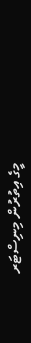މީގެ އިތުރުން މިނިސްޓަރ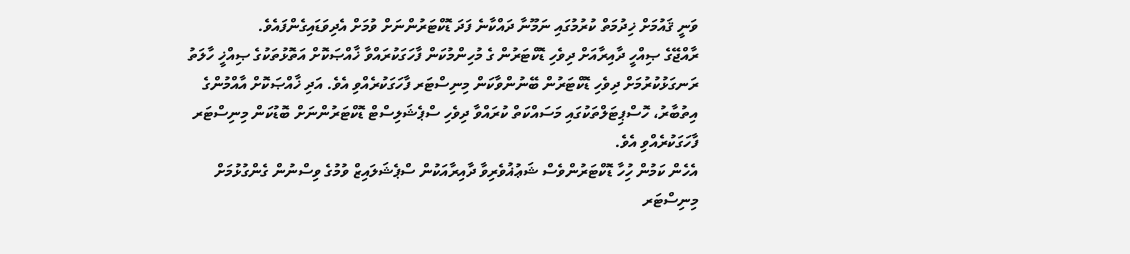ވަނީ ޤައުމަށް ޚިދުމަތް ކުރުމުގައި ނަމޫނާ ދައްކާނެ ފަދަ ޑޮކްޓަރުންނަށް ވުމަށް އެދިވަޑައިގެންފައެވެ.
ރާއްޖޭގެ ޞިއްހީ ދާއިރާއަށް ދިވެހި ޑޮކްޓަރުން ގެ މުހިންމުކަން ފާހަގަކުރައްވާ ޚާއްޞަކޮށް އަތޮޅުތަކުގެ ޞިއްޚީ ހާލަތު ރަނގަޅުކުރުމަށް ދިވެހި ޑޮކްޓަރުން ބޭނުންވާކަން މިނިސްޓަރ ފާހަގަކުރެއްވި އެވެ. އަދި ޚާއްޞަކޮށް އާއްމުންގެ އިތުބާރު، ހޮސްޕިޓަލްތަކުގައި މަސައްކަތް ކުރައްވާ ދިވެހި ސްޕެޝަލިސްޓް ޑޮކްޓަރުންނަށް ބޮޑުކަން މިނިސްޓަރ ފާހަގަކުރެއްވި އެވެ.
އެހެން ކަމުން ހުިހާ ޑޮކްޓަރުންވެސް ޝަޢުޣުވެރިވާ ދާއިރާއަކުން ސްޕެޝަލައިޒް ވުމުގެ ވިސްނުން ގެންގުޅުމަށް މިނިސްޓަރ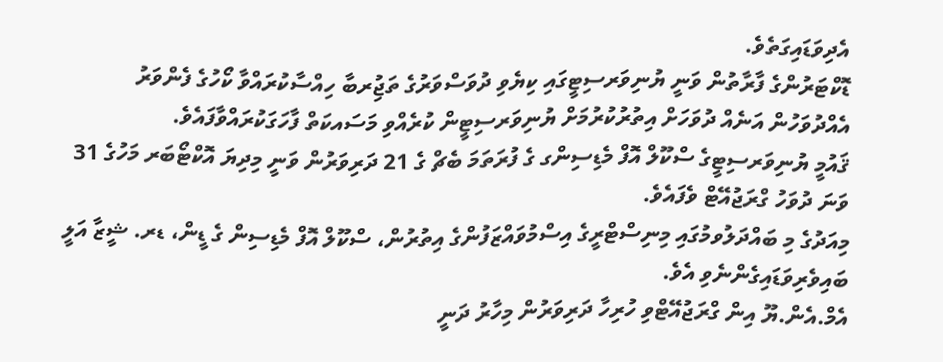އެދިވަޑައިގަތެވެ.
ޑޮކްޓަރުންގެ ފާރާތުން ވަނީ ޔުނިވަރސިޓީގައި ކިޔެވި ދުވަސްވަރުގެ ތަޖުިރބާ ހިއްސާކުރައްވާ ކޯހުގެ ފެންވަރު އެއްދުވަހުން އަނެއް ދުވަހަށް އިތުރުކުރުމަށް ޔުނިވަރސިޓީން ކުރެއްވި މަސައކަތް ފާހަގަކުރައްވާފައެވެ.
ޤައުމީ ޔުނިވަރސިޓީގެ ސްކޫލް އޮފް މެޑިސިންގ ގެ ފުރަތަމަ ބެޗް ގެ 21 ދަރިވަރުން ވަނީ މިދިޔަ އޮކްޓޯބަރ މަހުގެ 31 ވަނަ ދުވަހު ގްރަޖުއޭޓް ވެފައެވެ.
މިއަދުގެ މި ބައްދަލުވމުގައި މިނިސްޓްރީގެ އިސްމުވައްޒަފުންގެ އިތުރުން، ސްކޫލް އޮފް މެޑިސިން ގެ ޑީން، ޑރ. ޝީޒާ އަލީ ބައިވެރިވަޑައިގެންނެވި އެވެ.
އެމް.އެން.ޔޫ އިން ގްރަޖުއޭޓްވި ހުރިހާ ދަރިވަރުން މިހާރު ދަނީ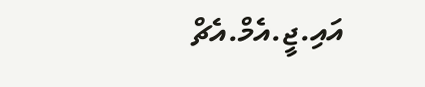އައި.ޖީ.އެމް.އެޗް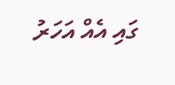ގައި އެއް އަހަރު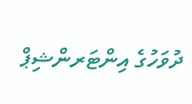ދުވަހުގެ އިންޓަރންޝިޕް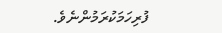ފުރިހަމަކުރަމުންނެވެ.